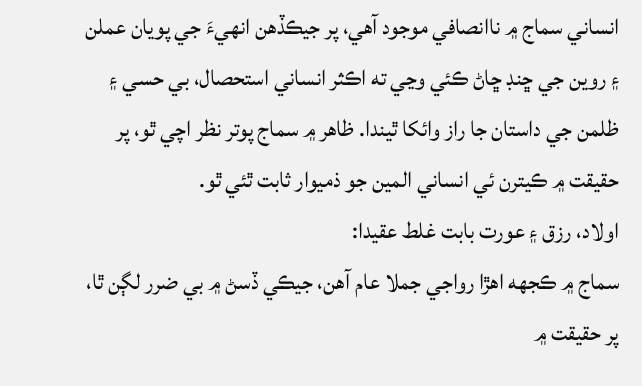انساني سماج ۾ ناانصافي موجود آهي، پر جيڪڏهن انهيءَ جي پويان عملن ۽ روين جي ڇنڊ ڇاڻ ڪئي وڃي ته اڪثر انساني استحصال، بي حسي ۽ ظلمن جي داستان جا راز وائکا ٿيندا. ظاهر ۾ سماج پوتر نظر اچي ٿو، پر حقيقت ۾ ڪيترن ئي انساني المين جو ذميوار ثابت ٿئي ٿو.
اولاد، رزق ۽ عورت بابت غلط عقيدا:
سماج ۾ ڪجهه اهڙا رواجي جملا عام آهن، جيڪي ڏسڻ ۾ بي ضرر لڳن ٿا، پر حقيقت ۾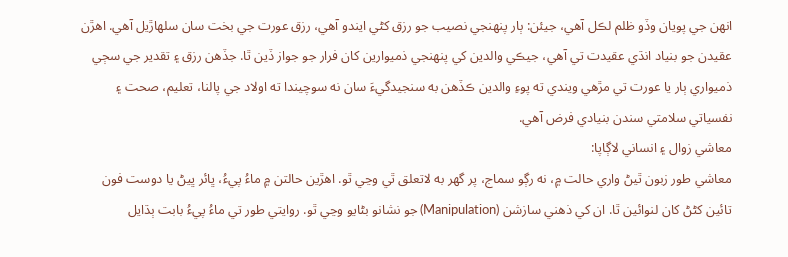انهن جي پويان وڏو ظلم لڪل آهي، جيئن: ٻار پنهنجي نصيب جو رزق کڻي ايندو آهي، رزق عورت جي بخت سان سلهاڙيل آهي. اهڙن عقيدن جو بنياد انڌي عقيدت تي آهي، جيڪي والدين کي پنهنجي ذميوارين کان فرار جو جواز ڏين ٿا. جڏهن رزق ۽ تقدير جي سڄي ذميواري ٻار يا عورت تي مڙهي ويندي ته پوءِ والدين ڪڏهن به سنجيدگيءَ سان نه سوچيندا ته اولاد جي پالنا، تعليم، صحت ۽ نفسياتي سلامتي سندن بنيادي فرض آهي.
معاشي زوال ۽ انساني لاڳاپا:
معاشي طور زبون ٿيڻ واري حالت ۾، نه رڳو سماج، پر گهر به لاتعلق ٿي وڃي ٿو. اهڙين حالتن ۾ ماءُ پيءُ، ڀائر ڀيڻ يا دوست فون تائين کڻڻ کان لنوائين ٿا. ان کي ذهني سازشن (Manipulation) جو نشانو بڻايو وڃي ٿو. روايتي طور تي ماءُ پيءُ بابت ٻڌايل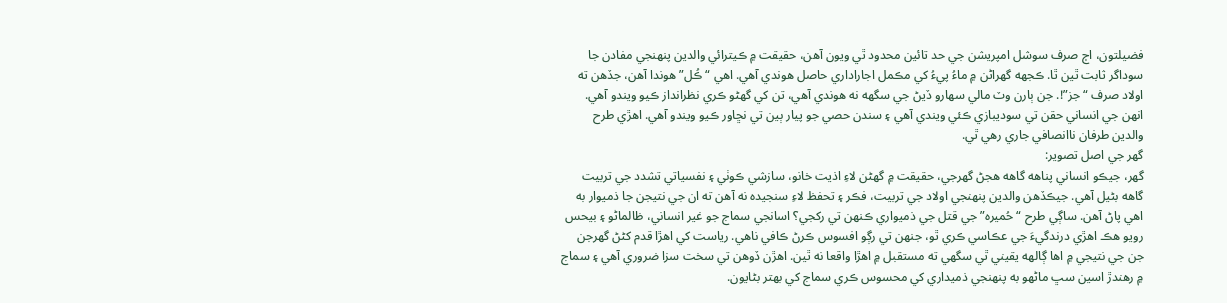فضيلتون، اڄ صرف سوشل امپريشن جي حد تائين محدود ٿي ويون آهن، حقيقت ۾ ڪيترائي والدين پنهنجي مفادن جا سوداگر ثابت ٿين ٿا. ڪجهه گهراڻن ۾ ماءُ پيءُ کي مڪمل اجاراداري حاصل هوندي آهي. اهي “ڪُل” هوندا آهن، جڏهن ته اولاد صرف “جز”!. جن ٻارن وٽ مالي سهارو ڏيڻ جي سگهه نه هوندي آهي، تن کي گهڻو ڪري نظرانداز ڪيو ويندو آهي. انهن جي انساني حقن تي سوديبازي ڪئي ويندي آهي ۽ سندن حصي جو پيار ٻين تي نڇاور ڪيو ويندو آهي. اهڙي طرح والدين طرفان ناانصافي جاري رهي ٿي.
گھر جي اصل تصوير:
گهر، جيڪو انساني پناهه گاھه هجڻ گھرجي، حقيقت ۾ گهڻن لاءِ اذيت خانو، سازشي ڪوٺي ۽ نفسياتي تشدد جي تربيت گاھه بڻيل آهي. جيڪڏهن والدين پنهنجي اولاد جي تربيت، فڪر ۽ تحفظ لاءِ سنجيده نه آهن ته ان جي نتيجن جا ذميوار به اهي پاڻ آهن. ساڳي طرح “حُميره” جي قتل جي ذميواري ڪنهن تي رکجي؟ اسانجي سماج جو غير انساني، ظالماڻو ۽ بيحس رويو هڪ اهڙي درندگيءَ جي عڪاسي ڪري ٿو، جنهن تي رڳو افسوس ڪرڻ ڪافي ناهي. رياست کي اهڙا قدم کڻڻ گهرجن جن جي نتيجي ۾ اها ڳالهه يقيني ٿي سگهي ته مستقبل ۾ اهڙا واقعا نه ٿين. اهڙن ڏوهن تي سخت سزا ضروري آهي ۽ سماج ۾ رهندڙ اسين سڀ ماڻهو به پنهنجي ذميداري کي محسوس ڪري سماج کي بهتر بڻايون.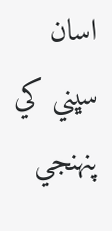اسان سڀني کي پنهنجي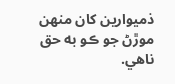ذميوارين کان منهن موڙڻ جو ڪو به حق ناهي.